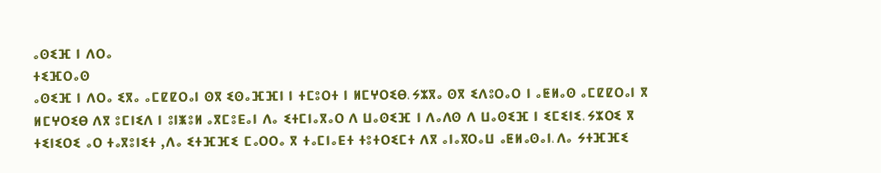ⴰⵙⵉⴼ ⵏ ⴷⵔⴰ
ⵜⵉⴼⵔⴰⵙ
ⴰⵙⵉⴼ ⵏ ⴷⵔⴰ ⵉⴳⴰ ⴰⵎⵇⵇⵔⴰⵏ ⵙⴳ ⵉⵙⴰⴼⴼⵏ ⵏ ⵜⵎⵓⵔⵜ ⵏ ⵍⵎⵖⵔⵉⴱ، ⵢⵣⴳⴰ ⵙⴳ ⵉⴷⵓⵔⴰⵔ ⵏ ⴰⵟⵍⴰⵙ ⴰⵎⵇⵇⵔⴰⵏ ⴳ ⵍⵎⵖⵔⵉⴱ ⴷⴳ ⵓⵎⵏⵉⴷ ⵏ ⵓⵏⵥⵓⵍ ⴰⴳⵎⵓⴹⴰⵏ ⴷⴰ ⵉⵜⵎⵏⴰⴳⴰⵔ ⴷ ⵡⴰⵙⵉⴼ ⵏ ⴷⴰⴷⵙ ⴷ ⵡⴰⵙⵉⴼ ⵏ ⵉⵎⵉⵏⵉ، ⵢⵣⵔⵉ ⴳ ⵜⵉⵏⵉⵔⵉ ⴰⵔ ⵜⴰⴳⵓⵏⵉⵜ ,ⴷⴰ ⵉⵜⴼⴼⵉ ⵎⴰⵔⵔⴰ ⴳ ⵜⴰⵎⵏⴰⴹⵜ ⵜⵓⵜⵔⵉⵎⵜ ⴷⴳ ⴰⵏⴰⴳⵔⴰⵡ ⴰⵟⵍⴰⵙⴰⵏ، ⴷⴰ ⵢⵜⴼⴼⵉ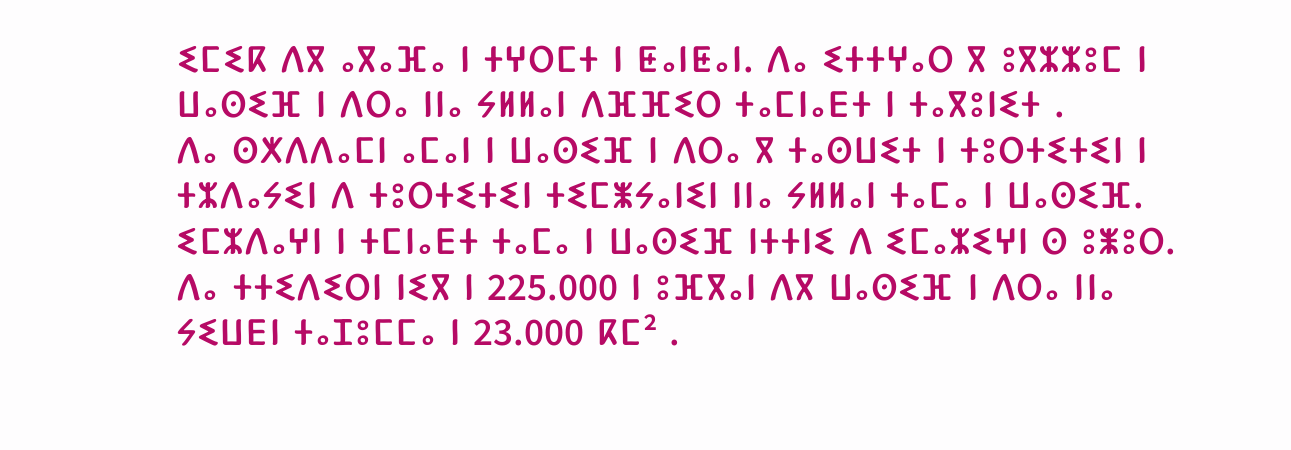ⵉⵎⵉⴽ ⴷⴳ ⴰⴳⴰⴼⴰ ⵏ ⵜⵖⵔⵎⵜ ⵏ ⵟⴰⵏⵟⴰⵏ. ⴷⴰ ⵉⵜⵜⵖⴰⵔ ⴳ ⵓⴳⵣⵣⵓⵎ ⵏ ⵡⴰⵙⵉⴼ ⵏ ⴷⵔⴰ ⵏⵏⴰ ⵢⵍⵍⴰⵏ ⴷⴼⴼⵉⵔ ⵜⴰⵎⵏⴰⴹⵜ ⵏ ⵜⴰⴳⵓⵏⵉⵜ .
ⴷⴰ ⵙⵅⴷⴷⴰⵎⵏ ⴰⵎⴰⵏ ⵏ ⵡⴰⵙⵉⴼ ⵏ ⴷⵔⴰ ⴳ ⵜⴰⵙⵡⵉⵜ ⵏ ⵜⵓⵔⵜⵉⵜⵉⵏ ⵏ ⵜⵣⴷⴰⵢⵉⵏ ⴷ ⵜⵓⵔⵜⵉⵜⵉⵏ ⵜⵉⵎⵥⵢⴰⵏⵉⵏ ⵏⵏⴰ ⵢⵍⵍⴰⵏ ⵜⴰⵎⴰ ⵏ ⵡⴰⵙⵉⴼ. ⵉⵎⵣⴷⴰⵖⵏ ⵏ ⵜⵎⵏⴰⴹⵜ ⵜⴰⵎⴰ ⵏ ⵡⴰⵙⵉⴼ ⵏⵜⵜⵏⵉ ⴷ ⵉⵎⴰⵣⵉⵖⵏ ⵙ ⵓⵥⵓⵔ.
ⴷⴰ ⵜⵜⵉⴷⵉⵔⵏ ⵏⵉⴳ ⵏ 225.000 ⵏ ⵓⴼⴳⴰⵏ ⴷⴳ ⵡⴰⵙⵉⴼ ⵏ ⴷⵔⴰ ⵏⵏⴰ ⵢⵉⵡⴹⵏ ⵜⴰⵊⵓⵎⵎⴰ ⵏ 23.000 ⴽⵎ² .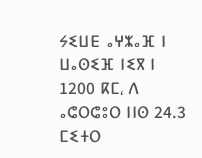ⵢⵉⵡⴹ ⴰⵖⵣⴰⴼ ⵏ ⵡⴰⵙⵉⴼ ⵏⵉⴳ ⵏ 1200 ⴽⵎ، ⴷ ⴰⵛⵔⵛⵓⵔ ⵏⵏⵙ 24.3 ⵎⵉⵜⵔ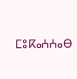ⵎⵓⴽⴰⵄⵄⴰⴱ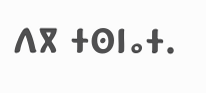ⴷⴳ ⵜⵙⵏⴰⵜ.